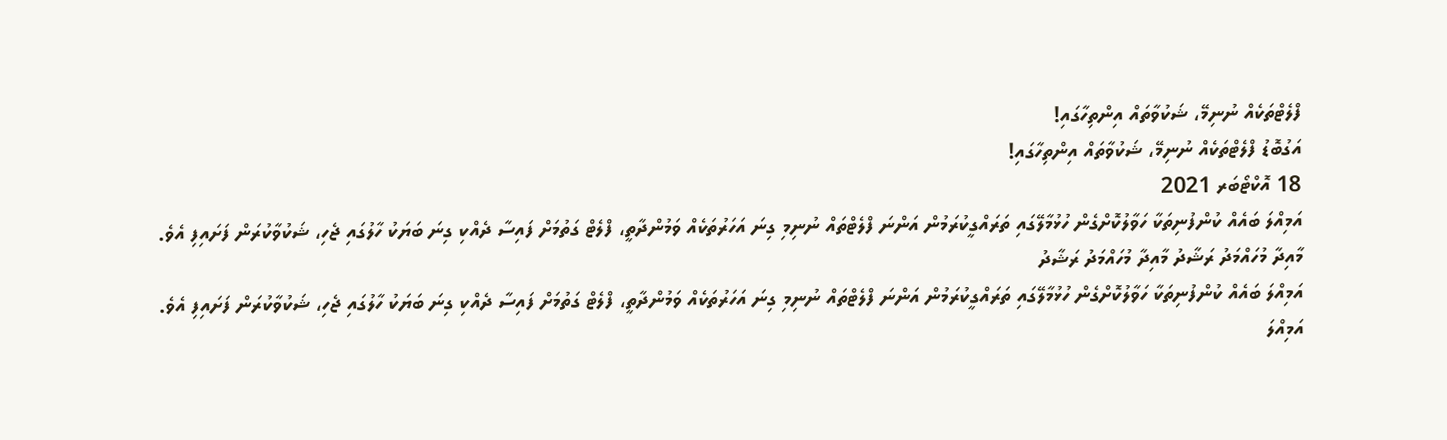ފްލެޓްތަކެއް ނުނިމޭ، ޝަކުވާތައް އިންތިހާގައި!
އަގުބޮޑު ފްލެޓްތަކެއް ނުނިމޭ، ޝަކުވާތައް އިންތިހާގައި!
18 އޮކްޓޯބަރ 2021
އަމިއްލަ ބައެއް ކުންފުނިތަކާ ހަވާލުކޮށްގެން ހުޅުމާލޭގައި ތަރައްގީކުރަމުން އަންނަ ފްލެޓްތައް ނުނިމި ގިނަ އަހަރުތަކެއް ވަމުންދާތީ، ފްލެޓް ގަތުމަށް ފައިސާ ދެއްކި ގިނަ ބަޔަކު ހާލުގައި ޖެހި، ޝަކުވާކުރަން ފަށައިފި އެވެ.
މާއިދާ މުހައްމަދު ރަޝާދު މާއިދާ މުހައްމަދު ރަޝާދު
އަމިއްލަ ބައެއް ކުންފުނިތަކާ ހަވާލުކޮށްގެން ހުޅުމާލޭގައި ތަރައްގީކުރަމުން އަންނަ ފްލެޓްތައް ނުނިމި ގިނަ އަހަރުތަކެއް ވަމުންދާތީ، ފްލެޓް ގަތުމަށް ފައިސާ ދެއްކި ގިނަ ބަޔަކު ހާލުގައި ޖެހި، ޝަކުވާކުރަން ފަށައިފި އެވެ.
އަމިއްލަ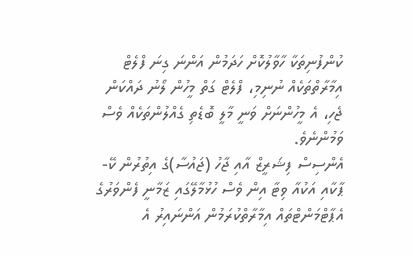ކުންފުނިތަކާ ހާވާލުކޮށް ހަދަމުން އަންނަ ގިނަ ފްލެޓް އިމާރާތްތަކެއް ނުނިމި، ފްލެޓް ގަތް މީހުން ލޯނު ދައްކަން ޖެހި، އެ މީހުންނަށް ވަނީ މާލީ ބޮޑެތި ގެއްލުންތަކެއް ވެސް ވަމުންނެވެ.
އެންސިސް ފިޝަރީޒް އާއި ޖާހު (ޖައުސާ)ގެ އިތުރުން ކޭ-ޕާކާއި އަކުއާ ވިޓާ އިން ވެސް ހުޅުމާލޭގައި ޒަމާނީ ފެންވަރުގެ އެޕާޓްމަންޓްތައް އިމާރާތްކުރަމުން އަންނައިރު އެ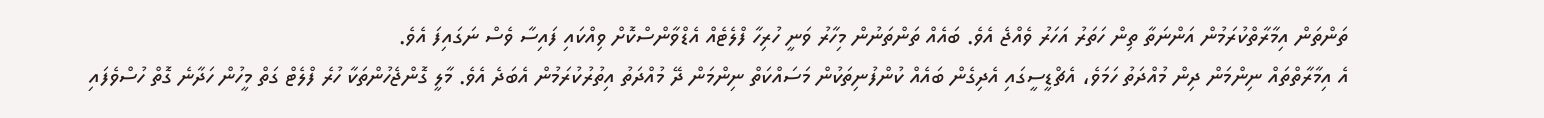ތަންތަން އިމާރާތްކުރަމުން އަންނަތާ ތިން ހަތަރު އަހަރު ވެއްޖެ އެވެ. ބައެއް ތަންތަނުން މިހާރު ވަނީ ހުރިހާ ފްލެޓެއް އެޑްވާންސްކޮށް ވިއްކައި ފައިސާ ވެސް ނަގައިފަ އެވެ.
އެ އިމާރާތްތައް ނިންމަން ދިން މުއްދަތު ހަމަވެ، އެޗްޑީސީގައި އެދިގެން ބައެއް ކުންފުނިތަކުން މަސައްކަތް ނިންމަން ދޭ މުއްދަތު އިތުރުކުރަމުން އެބަދެ އެވެ. މާލީ ގޮންޖެހުންތަކާ ހުރެ ފްލެޓް ގަތް މީހުން ހަދާނެ ގޮތް ހުސްވެފައި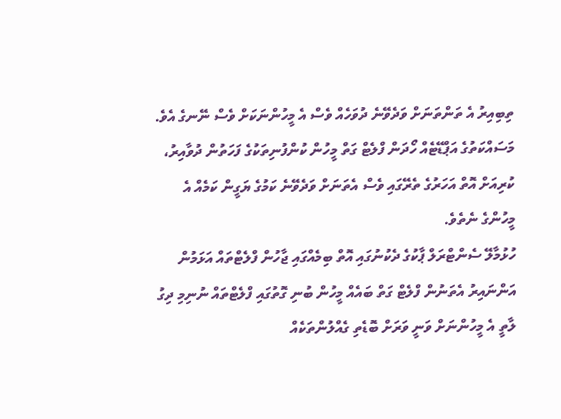ތިބިއިރު އެ ތަންތަނަށް ވަދެވޭނެ ދުވަހެއް ވެސް އެ މީހުންނަކަށް ވެސް ނޭނގެ އެވެ.
މަސައްކަތުގެ އަޕްޑޭޓެއް ހޯދަން ފްލެޓް ގަތް މީހުން ކުންފުނިތަކުގެ ފަހަތުން ދުވާއިރު، ކުރިއަށް އޮތް އަހަރުގެ ތެރޭގައި ވެސް އެތަނަށް ވަދެވޭނެ ކަމުގެ ޔަގީން ކަމެއް އެ މީހުންގެ ނެތެވެ.
ހުޅުމާލޭ ސެންޓްރަލް ޕާކުގެ ދެކުނުގައި އޮތް ބިމެއްގައި ޖާހުން ފްލެޓްތައް އަޅަމުން އަންނައިރު އެތަނުން ފްލެޓް ގަތް ބައެއް މީހުން ބުނި ގޮތުގައި ފްލެޓްތައް ނުނިމި ދިގު ލާތީ އެ މީހުންނަށް ވަނީ ވަރަށް ބޮޑެތި ގެއްލުންތަކެއް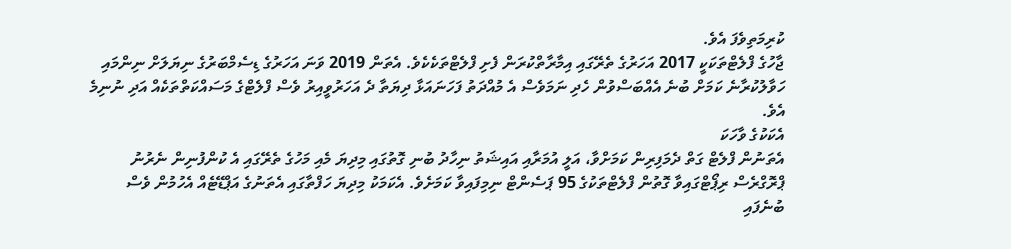ކުރިމަތިވެފަ އެވެ.
ޖާހުގެ ފްލެޓްތަކަކީ 2017 އަހަރުގެ ތެރޭގައި އިމާރާތްކުރަން ފެށި ފްލެޓްތަކެކެވެ. އެތަން 2019 ވަނަ އަހަރުގެ ޑިސެމްބަރުގެ ނިޔަލަށް ނިންމައި ހަވާލުކުރާނެ ކަމަށް ބުނެ އެއްބަސްވުން ހެދި ނަމަވެސް އެ މުއްދަތު ފަހަނައަޅާ ދިޔަތާ ދެ އަހަރުވީއިރު ވެސް ފްލެޓްގެ މަސައްކަތްތަކެއް އަދި ނުނިމެ އެވެ.
އެކަކުގެ ވާހަކަ
އެތަނުން ފްލެޓް ގަތް ދެމަފިރިން ކަމަށްވާ، އަލީ އުމަރާއި އައިޝަތު ނިހާދު ބުނި ގޮތުގައި މިދިޔަ މެއި މަހުގެ ތެރޭގައި އެ ކުންފުނިން ނެރުނު ޕްރޮގްރެސް ރިޕޯޓްގައިވާ ގޮތުން ފްލެޓްތަކުގެ 95 ޕަސެންޓް ނިމިފައިވާ ކަމަށެވެ. އެކަމަކު މިދިޔަ ހަފްތާގައި އެތަނުގެ އަޕްޑޭޓެއް އެހުމުން ވެސް ބުނެފައި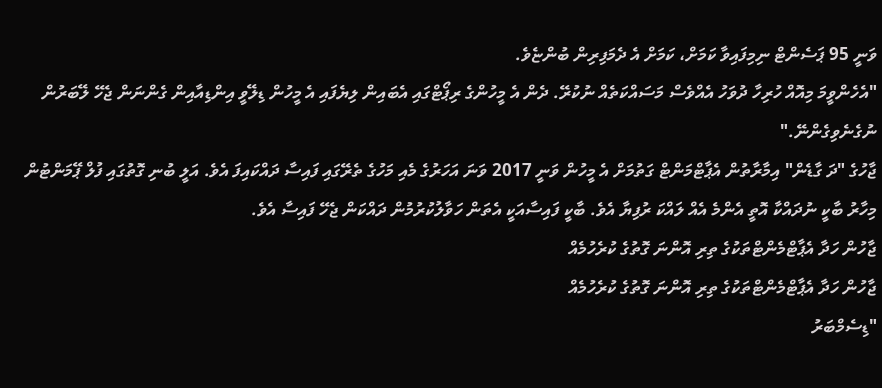ވަނީ 95 ޕަސެންޓް ނިމިފައިވާ ކަމަށް، ކަމަށް އެ ދެމަފިރިން ބުންޏެވެ.
"އެހެންވީމަ މިއޮއް ހުރިހާ ދުވަހު އެއްވެސް މަސައްކަތެއް ނުކުރޭ. ދެން އެ މީހުންގެ ރިޕޯޓްގައި އެބައިން ލިޔެފައި އެ މީހުން ޑިލޭވީ އިންޑިއާއިން ގެންނަން ޖެހޭ ލޭބަރުން ނުގެނެވިގެންނޭ."
ޖާހުގެ "ދަ ގާޑެން" އިމާރާތުން އެޕާޓްމަންޓް ގަތުމަށް އެ މީހުން ވަނީ 2017 ވަނަ އަހަރުގެ މެއި މަހުގެ ތެރޭގައި ފައިސާ ދައްކައިފަ އެވެ. އަލީ ބުނި ގޮތުގައި ފުލް ޕޭމަންޓުން މިހާރު ބާކީ ނުދައްކާ އޮތީ އެންމެ އެއް ލައްކަ ރުފިޔާ އެވެ. ބާކީ ފައިސާއަކީ އެތަން ހަވާލުކުރުމުން ދައްކަން ޖެހޭ ފައިސާ އެވެ.
ޖާހުން ހަދާ އެޕާޓްމެންޓްތަކުގެ ތިރި އޮންނަ ގޮތުގެ ކުރެހުމެއް
ޖާހުން ހަދާ އެޕާޓްމެންޓްތަކުގެ ތިރި އޮންނަ ގޮތުގެ ކުރެހުމެއް
"ޑިސެމްބަރު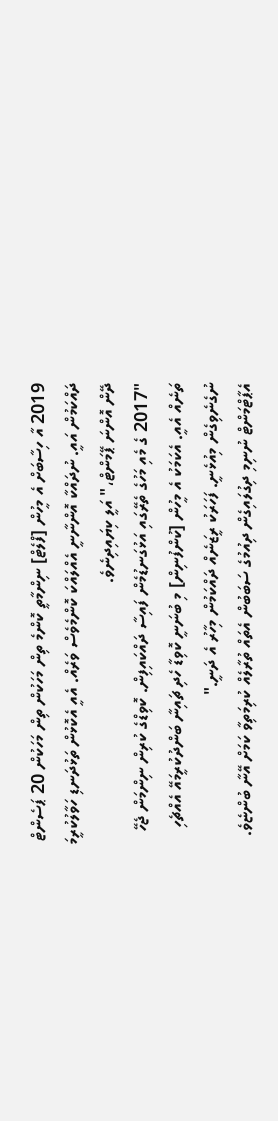2019 އާ ހިސާބަށް އެ މީހުން [ފްލެޓް] ނިންމާތީ ކޮންމެ ތިން މަހަކުން ތިން މަހަކުން 20 ޕަސެންޓް ދައްކަމުން އައީ. ނުދައްކާ އޮންނާނީ އެއްލައްކަ ކޮންމެވެސް ވަރެއް. އެއީ އެކޮޅުން ތަޅުދަނޑި ހަވާލުކުރީމަ ދޭން އޮންނަ ޕޭމަންޓް،" އަލީ ކިޔައިދިނެވެ.
"2017 ގެ މެއި މަހުގެ ތެރޭގައި އަޅުގަނޑުމެން ފައިސާ ދައްކައިފިން. ކޮވިޑްގެ ކުރިން ނިންމަން ޖެހޭ ތަނެއް އެއީ. އެކަމަކު އެ މީހުން [ކުންފުނިން] މި ބުނަނީ ކޮވިޑާ ހެދި ޗައިނާ ބަންދުކުރީމައޭ އެއްޗެހި ނުގެނެވިގެން މިއުޅެނީ. ފަހަރަކު ރީޒަނެއް ދައްކަމުން މިހާރު އެ ދަނީ."
އެޕާޓްމަންޓް ނުނިމި ދިގުލައިގެން ދިއުމުގެ ސަބަބުން އެތައް ތުރާލެއް ކުރިމަތިވާ ކަމަށް އޭނާ ބުންޏެވެ.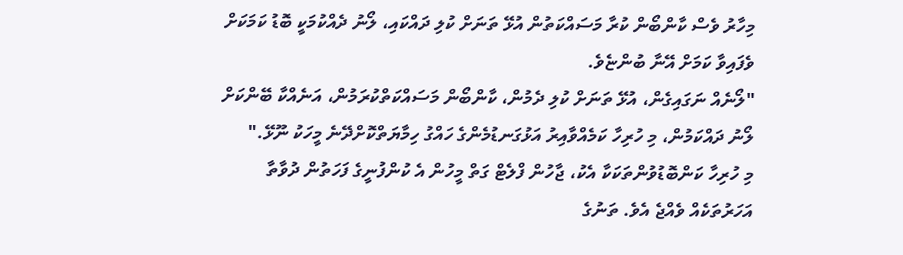މިހާރު ވެސް ކާންބޯން ކުރާ މަސައްކަތުން އުޅޭ ތަނަށް ކުލި ދައްކައި، ލޯނު ދެއްކުމަކީ ބޮޑު ކަމަކަށް ވެފައިވާ ކަމަށް އޭނާ ބުންޏެވެ.
"ލޯނެއް ނަގައިގެން، އުޅޭ ތަނަށް ކުލި ދެމުން، ކާންބޯން މަސައްކަތްކުރަމުން، އަނެއްކާ ބޭންކަށް ލޯނު ދައްކަމުން، މި ހުރިހާ ކަމެއްވާއިރު އަޅުގަނޑުމެންގެ ހައްގު ހިމާޔަތްކޮށްދޭނެ މީހަކު ނޫޅޭ."
މި ހުރިހާ ކަންބޮޑުވުންތަކަކާ އެކު، ޖާހުން ފްލެޓް ގަތް މީހުން އެ ކުންފުނީގެ ފަހަތުން ދުވާތާ އަހަރުތަކެއް ވެއްޖެ އެވެ. ތަނުގެ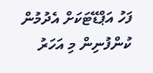ފަހު އަޕްޑޭޓަކަށް އެދުމުން ކުންފުނިން މި އަހަރު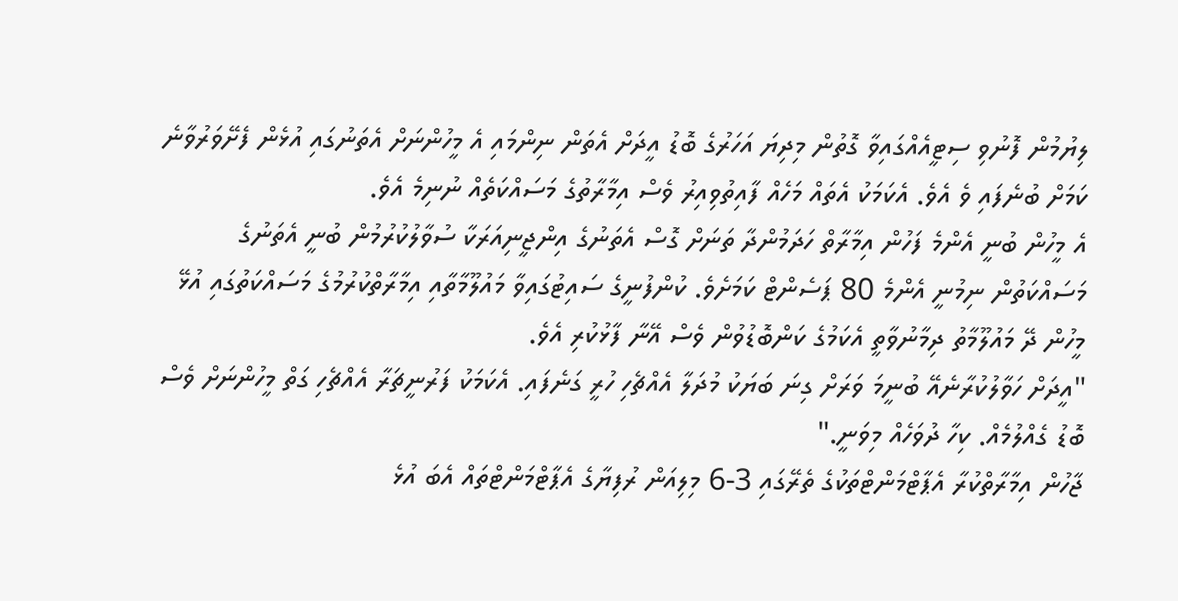ލިޔުމުން ފޮނުވި ސިޓީއެއްގައިވާ ގޮތުން މިދިޔަ އަހަރުގެ ބޮޑު އީދަށް އެތަން ނިންމައި އެ މީހުންނަށް އެތަނުގައި އުޅެން ފެށޭވަރުވާނެ ކަމަށް ބުނެފައި ވެ އެވެ. އެކަމަކު އެތައް މަހެއް ފާއިތުވިއިރު ވެސް އިމާރާތުގެ މަސައްކަތެއް ނުނިމެ އެވެ.
އެ މީހުން ބުނީ އެންމެ ފަހުން އިމާރާތް ހަދަމުންދާ ތަނަށް ގޮސް އެތަނުގެ އިންޖީނިއަރަކާ ސުވާލުކުރުމުން ބުނީ އެތަނުގެ މަސައްކަތުން ނިމުނީ އެންމެ 80 ޕަސެންޓް ކަމަށެވެ. ކުންފުނީގެ ސައިޓުގައިވާ މައުލޫމާތާއި އިމާރާތްކުރުމުގެ މަސައްކަތުގައި އުޅޭ މީހުން ދޭ މައުލޫމާތު ދިމާނުވާތީ އެކަމުގެ ކަންބޮޑުވުން ވެސް އޭނާ ފާޅުކުރި އެވެ.
"އީދަށް ހަވާލުކުރާނެއޭ ބުނީމަ ވަރަށް ގިނަ ބަޔަކު މުދަލާ އެއްޗެހި ހުރީ ގަނެފައި. އެކަމަކު ފަރުނީޗަރާ އެއްޗެހި ގަތް މީހުންނަށް ވެސް ބޮޑު ގެއްލުމެއް. ކިހާ ދުވަހެއް މިވަނީ."
ޖާހުން އިމާރާތްކުރާ އެޕާޓްމަންޓްތަކުގެ ތެރޭގައި 3-6 މިލިއަން ރުފިޔާގެ އެޕާޓްމަންޓްތައް އެބަ އުޅެ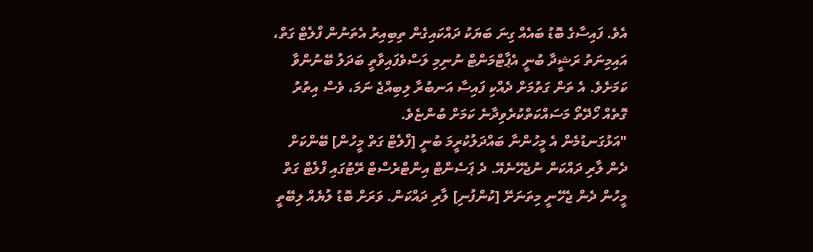އެވެ. ފައިސާގެ ބޮޑު ބައެއް ގިނަ ބަޔަކު ދައްކައިގެން ތިބިއިރު އެތަނުން ފްލެޓް ގަތް، އައިމިނަތު ރަޝީދާ ބުނީ އެޕާޓްމަންޓް ނުނިމި ލަސްވެފައިވާތީ ބަދަލު ބޭނުންވާ ކަމަށެވެ. އެ ތަން ގަތުމަށް ދެއްކި ފައިސާ އަނބުރާ ލިބިއްޖެ ނަމަ، ވެސް އިތުރު ގޮތެއް ހޯދޭތޯ މަސައްކަތްކުރެވިދާނެ ކަމަށް ބުންޏެވެ.
"އަޅުގަނޑުމެން އެ މީހުންނާ ބައްދަލުކުރީމަ ބުނީ [ފްލެޓް ގަތް މީހުން] ބޭންކަށް ދެން ލާރި ދައްކަން ނުޖެހޭނެއޭ. ދެ ޕަސެންޓް އިންޓްރެސްޓް ރޭޓުގައި ފްލެޓް ގަތް މީހުން ދެން ޖެހޭނީ މިތަނަށޭ [ކުންފުނި] ލާރި ދައްކަން. ވަރަށް ބޮޑު ލުޔެއް ލިބޭތީ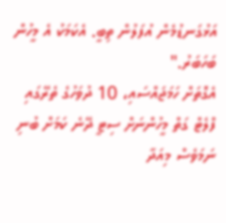އަޅުގަނޑުމެން އުފަލުން ތިބީ. އެކަމަކު އެ މީހުން ބަހަބަރު."
އެގޮތަށް ހަމަޖައްސައި، 10 ދުވަހުގެ ތެރޭގައި ފްލެޓް ގަތް މީހުންނަށް ސިޓީ ދޭނެ ކަމަށް ބުނި ނަމަވެސް މިއަދާ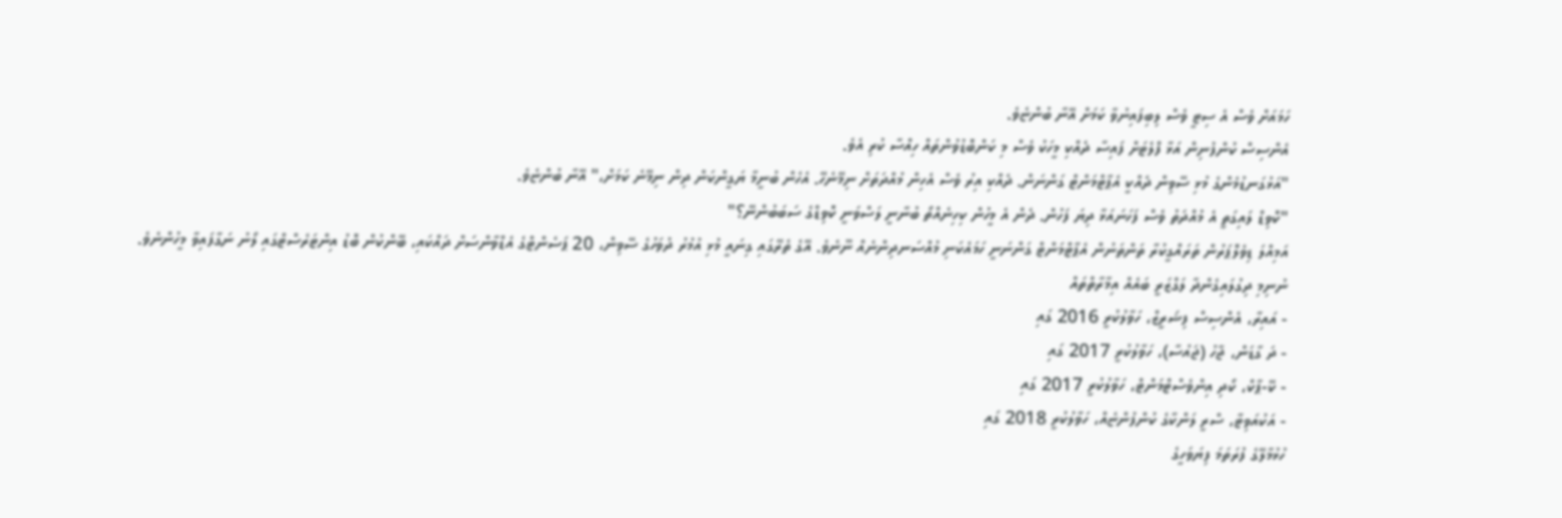ހަމައަށް ވެސް އެ ސިޓީ ވެސް ލިބިފައިނުވާ ކަމަށް އޭނާ ބުންޏެވެ.
އެންސިސް ކުންފުނިން އަޅާ ފްލެޓަށް ފައިސާ ދެއްކި މީހަކު ވެސް މި ކަންބޮޑުވުންތައް ހިއްސާ ކުރި އެވެ.
"އަޅުގަނޑުމެންގެ މުޅި ސޭވިން ދެއްކީ އެޕާޓްމަންޓް ގަންނަން. ދެއްކި އިރު ވެސް އެހިން މުއްދަތަށް ނިމޭނެހޭ. އެހެން ބުނީމާ ޔަގީންކަން ދިން ނިމޭނެ ކަމަށް،" އޭނާ ބުންޏެވެ.
"ކޮވިޑް ލައިގަތީ އެ މުއްދަތު ވެސް ފަހަނައަޅާ ދިޔަ ފަހުން. ދެން އެ މީހުން ކިހިނެއްތޯ ބުނާނީ ލަސްވަނީ ކޮވިޑްގެ ސަބަބުންނޭ؟"
އަމިއްލަ ޑިވެލޮޕަރުން ތަރައްގީކުރާ ތަންތަނުން އެޕާޓްމަންޓް ގަންނަނީ ހަމައެކަނި މުއްސަނދިންނެއް ނޫނެވެ. އޭގެ ތެރޭގައި ގިނައީ މުޅި އުމުރު ދުވަހުގެ ސޭވިން، 20 ޕަސެންޓްގެ އެޑްވާންސަށް ދައްކައި، ބޭންކުން ބޮޑު އިންޓަރެސްޓްގައި ލޯނު ނަގާފައިވާ މީހުންނެވެ.
ނުނިމި ދިގުލައިގެންދާ ލަގްޒަރީ ބައެއް އިމާރާތްތައް
- އައިރާ، އެންސިސް ފިޝަރީޒް، ހަވާލުކުރީ 2016 ގައި
- ދަ ގާޑަން، ޖާހު (ޖައުސާ)، ހަވާލުކުރީ 2017 ގައި
- ކޭ-ޕާކް، ކޯދި އިންވެސްޓްމަންޓް، ހަވާލުކުރީ 2017 ގައި
- އަކުއަވިޓާ، ސްރީ ލަންކާގެ ކުންފުންޏެއް، ހަވާލުކުރީ 2018 ގައި
ހުޅުމާލޭގެ ފުރަތަމަ ފިޔަވަހީގެ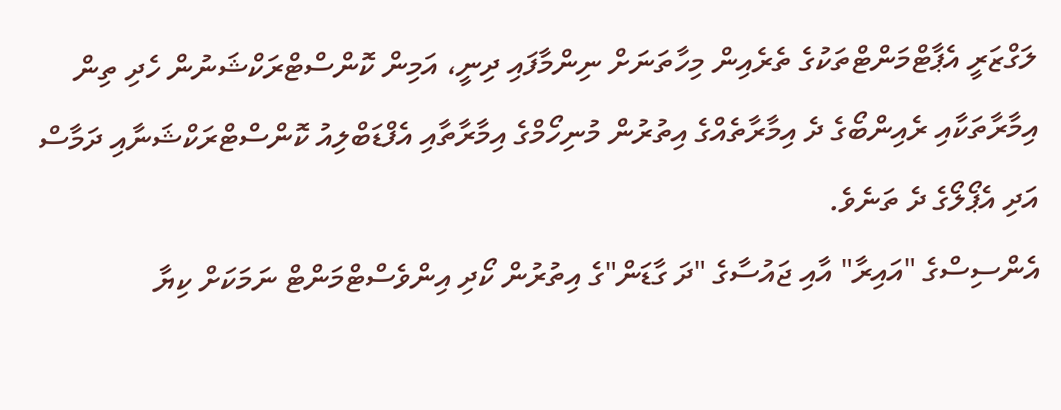ލަގްޒަރީ އެޕާޓްމަންޓްތަކުގެ ތެރެއިން މިހާތަނަށް ނިންމާފައި ދިނީ، އަމިން ކޮންސްޓްރަކްޝަނުން ހެދި ތިން އިމާރާތަކާއި ރެއިންބޯގެ ދެ އިމާރާތެއްގެ އިތުރުން މުނިހޯމްގެ އިމާރާތާއި އެފްޑަބްލިއު ކޮންސްޓްރަކްޝަނާއި ދަމާސް އަދި އެޕޯލޯގެ ދެ ތަނެވެ.
އެންސިސްގެ "އައިރާ" އާއި ޖައުސާގެ "ދަ ގާޑަން"ގެ އިތުރުން ކޯދި އިންވެސްޓްމަންޓް ނަމަކަށް ކިޔާ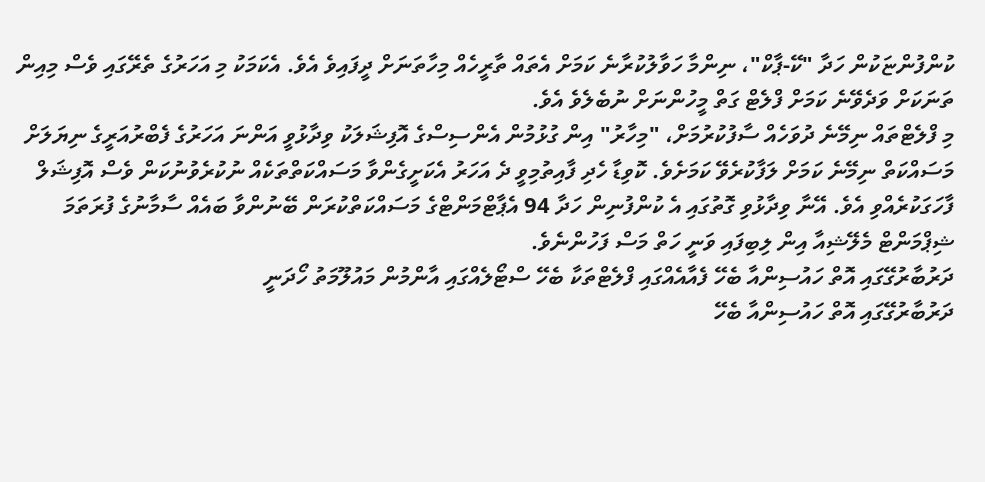ކުންފުންޏަކުން ހަދާ "ކޭ-ޕާކް"، ނިންމާ ހަވާލުކުރާނެ ކަމަށް އެތައް ތާރީހެއް މިހާތަނަށް ދީފައިވެ އެވެ. އެކަމަކު މި އަހަރުގެ ތެރޭގައި ވެސް މިއިން ތަނަކަށް ވަދެވޭނެ ކަމަށް ފްލެޓް ގަތް މީހުންނަށް ނުބެލެވެ އެވެ.
މި ފްލެޓްތައް ނިމޭނެ ދުވަހެއް ސާފުކުރުމަށް، "މިހާރު" އިން ގުޅުމުން އެންސިސްގެ އޮފިޝަލަކު ވިދާޅުވީ އަންނަ އަހަރުގެ ފެބްރުއަރީގެ ނިޔަލަށް މަސައްކަތް ނިމޭނެ ކަމަށް ލަފާކުރެވޭ ކަމަށެވެ. ކޮވިޑާ ހެދި ފާއިތުމިވީ ދެ އަހަރު އެކަށީގެންވާ މަސައްކަތްތަކެއް ނުކުރެވުނުކަން ވެސް އޮފިޝަލް ފާހަގަކުރެއްވި އެވެ. އޭނާ ވިދާޅުވި ގޮތުގައި އެ ކުންފުނިން ހަދާ 94 އެޕާޓްމަންޓްގެ މަސައްކަތްކުރަން ބޭނުންވާ ބައެއް ސާމާނުގެ ފުރަތަމަ ޝިޕްމަންޓް މެލޭޝިއާ އިން ލިބިފައި ވަނީ ހަތް މަސް ފަހުންނެވެ.
ދަރުބާރުގޭގައި އޮތް ހައުސިންއާ ބެހޭ ފެއާއެއްގައި ފްލެޓްތަކާ ބެހޭ ސްޓޯލެއްގައި އާންމުން މައުލޫމަތު ހޯދަނީ
ދަރުބާރުގޭގައި އޮތް ހައުސިންއާ ބެހޭ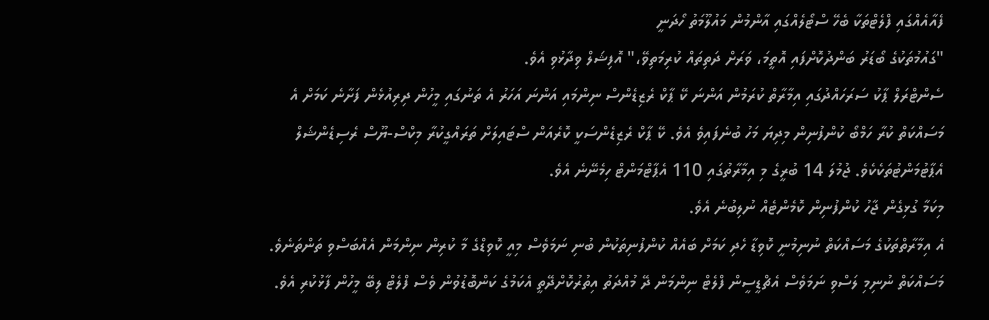ފެއާއެއްގައި ފްލެޓްތަކާ ބެހޭ ސްޓޯލެއްގައި އާންމުން މައުލޫމަތު ހޯދަނީ
"ގައުމުތަކުގެ ބޯޑަރު ބަންދުކޮށްފައި އޮތީމަ، ވަރަށް ދަތިތައް ކުރިމަތިވޭ،" އޮފިޝަލް ވިދާޅުވި އެވެ.
ސެންޓްރަލް ޕާކު ސަރަހައްދުގައި އިމާރާތް ކުރަމުން އަންނަ ކޭ ޕާކް ރެޒިޑެންސް ނިންމައި އަންނަ އަހަރު އެ ތަނުގައި މީހުން ދިރިއުޅެން ފަށާނެ ކަމަށް އެ މަސައްކަތް ކުރާ ހަމްބޯ ކުންފުނިން މިދިޔަ މަހު ބުނެފައިވެ އެވެ. ކޭ ޕާކް ރެޒިޑެންސަކީ ކޮރެއަން ސްޓައިލަށް ތަރައްގީކުރާ މިކްސް-ޔޫސް ރެސިޑެންޝަލް އެޕާޓުމަންޓުތަކެކެވެ. ޖުމުލަ 14 ބުރީގެ މި އިމާރާތުގައި 110 އެޕާޓްމަންޓް ހިމެނޭނެ އެވެ.
މިކަމާ ގުޅިގެން ޖާހު ކުންފުނިން ކޮމެންޓެއް ނުލިބުނެ އެވެ.
އެ އިމާރާތްތަކުގެ މަސައްކަތް ނުނިމުނީ ކޮވިޑާ ހެދި ކަމަށް ބައެއް ކުންފުނިތަކުން ބުނި ނަމަވެސް މިއީ ކޮވިޑްގެ މާ ކުރިން ނިންމަން އެއްބަސްވި ތަންތަނެވެ.
މަސައްކަތް ނުނިމި ލަސްވި ނަމަވެސް އެޗްޑީސީން ފްލެޓް ނިންމަން ދޭ މުއްދަތު އިތުރުކޮށްދޭތީ އެކަމުގެ ކަންބޮޑުވުން ވެސް ފްލެޓް ލިބޭ މީހުން ފާޅުކުރި އެވެ.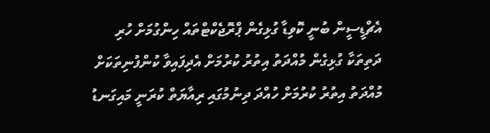އެޗްޑީސީން ބުނީ ކޮވިޑާ ގުޅިގެން ޕްރޮޖެކްޓްތައް ހިންގުމަށް ހުރި ދަތިތަކާ ގުޅިގެން މުއްދަތު އިތުރު ކުރުމަށް އެދިފައިވާ ކުންފުނިތަކަށް މުއްދަތު އިތުރު ކުރުމަށް ހުއްދަ ދިނުމުގައި ރިއާޔަތް ކުރަނީ މައިގަނޑު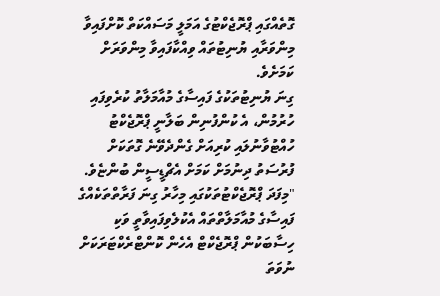ގޮތެއްގައި ޕްރޮޖެކްޓުގެ އަމަލީ މަސައްކަތް ކޮށްފައިވާ މިންވަރާއި ޔުނިޓުތައް ވިއްކާފައިވާ މިންވަރަށް ކަމަށެވެ.
ގިނަ ޔުނިޓުތަކުގެ ފައިސާގެ މުއާމަލާތު ކުރެވިފައި ހުރުމުން، އެ ކުންފުނިން ބަލާނީ ޕްރޮޖެކްޓު ހުއްޓުވާނުލައި ކުރިއަށް ގެންދެވޭނެ ގޮތަކަށް ފުރުސަތު ދިނުމަށް ކަމަށް އެޗްޑީސީން ބުންޏެވެ.
"މިފަދަ ޕްރޮޖެކްޓުތަކުގައި މިހާރު ގިނަ ފަރާތްތަކެއްގެ ފައިސާގެ މުއާމަލާތްތައް އެކުލެވިފައިވާތީ ވަކި ހިސާބަކުން ޕްރޮޖެކްޓް އެހެން ކޮންޓްރެކްޓަރަކަށް ނުވަތަ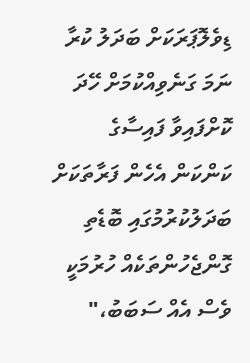ޑިވެލޮޕަރަކަށް ބަދަލު ކުރާ ނަމަ ގަނެވިއްކުމަށް ހޭދަ ކޮށްފައިވާ ފައިސާގެ ކަންކަން އެހެން ފަރާތަކަށް ބަދަލުކުރުމުގައި ބޮޑެތި ގޮންޖެހުންތަކެއް ހުރުމަކީ ވެސް އެއް ސަބަބު،"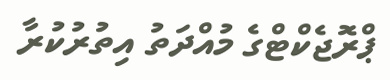ޕްރޮޖެކްޓްގެ މުއްދަތު އިތުރުކުރާ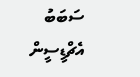ސަބަބު އެޗްޑީސީން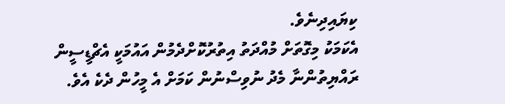ކިޔައިދިނެވެ.
އެކަމަކު މިގޮތަށް މުއްދަތު އިތުރުކޮށްދެމުން އައުމަކީ އެޗްޑީސީން ރައްޔިތުންނާ މެދު ނުވިސްނުން ކަމަށް އެ މީހުން ދެކެ އެވެ.